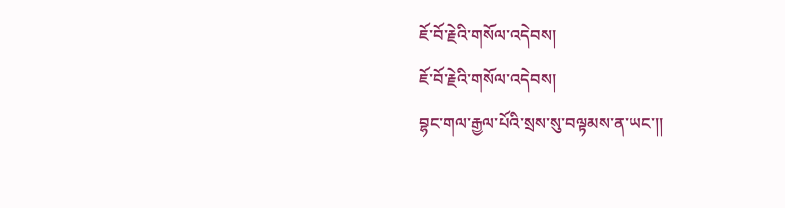ཇོ་བོ་རྗེའི་གསོལ་འདེབས།
ཇོ་བོ་རྗེའི་གསོལ་འདེབས།
བྷང་གལ་རྒྱལ་པོའི་སྲས་སུ་བལྟམས་ན་ཡང་།།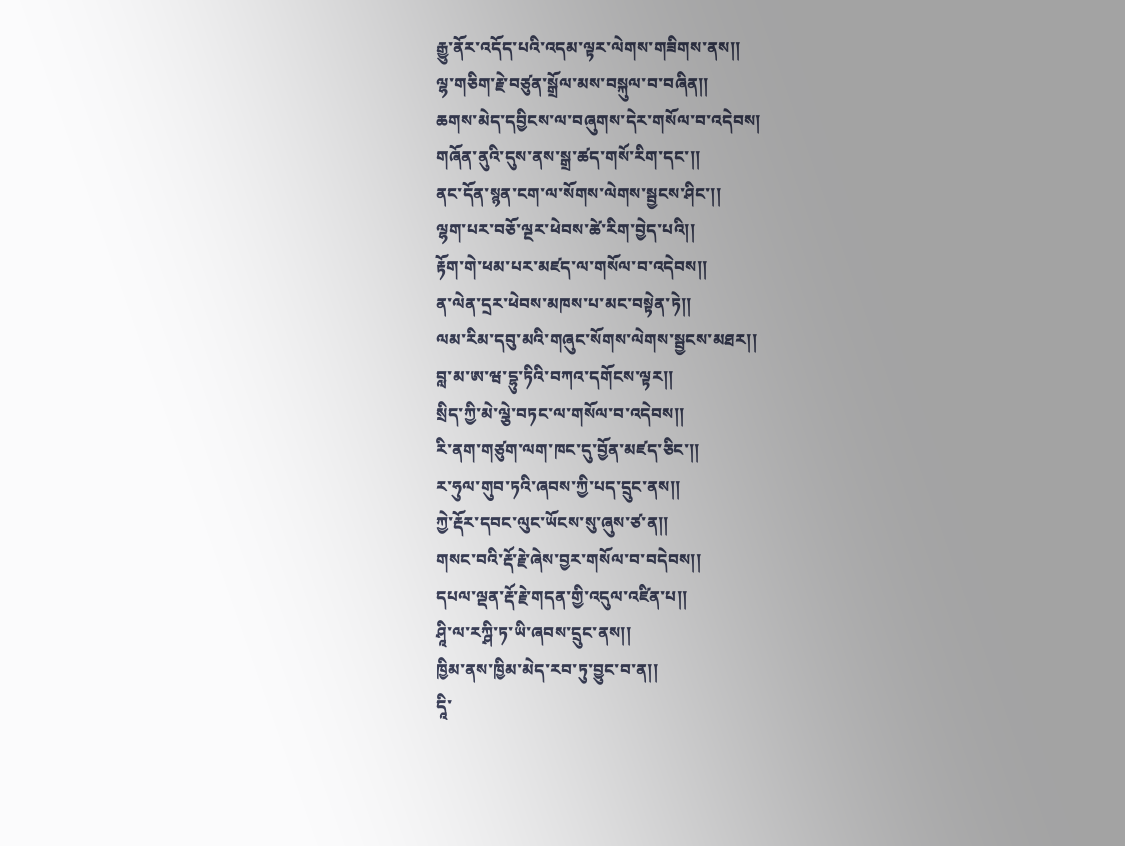རྒྱུ་ནོར་འདོད་པའི་འདམ་ལྟར་ལེགས་གཟིགས་ནས།།
ལྷ་གཅིག་རྗེ་བཙུན་སྒྲོལ་མས་བསྐུལ་བ་བཞིན།།
ཆགས་མེད་དབྱིངས་ལ་བཞུགས་དེར་གསོལ་བ་འདེབས།
གཞོན་ནུའི་དུས་ནས་སྒྲ་ཚད་གསོ་རིག་དང་།།
ནང་དོན་སྙན་ངག་ལ་སོགས་ལེགས་སྦྱངས་ཤིང་།།
ལྷག་པར་བཅོ་ལྔར་ཕེབས་ཚེ་རིག་བྱེད་པའི།།
རྟོག་གེ་ཕམ་པར་མཛད་ལ་གསོལ་བ་འདེབས།།
ན་ལེན་དྲར་ཕེབས་མཁས་པ་མང་བསྟེན་ཏེ།།
ལམ་རིམ་དབུ་མའི་གཞུང་སོགས་ལེགས་སྦྱངས་མཐར།།
བླ་མ་ཨ་ཝ་དྷུ་ཏིའི་བཀའ་དགོངས་ལྟར།།
སྲིད་ཀྱི་མེ་ལྕེ་བཏང་ལ་གསོལ་བ་འདེབས།།
རི་ནག་གཙུག་ལག་ཁང་དུ་བྱོན་མཛད་ཅིང་།།
ར་ཧུལ་གུབ་ཏའི་ཞབས་ཀྱི་པད་དྲུང་ནས།།
ཀྱེ་རྡོར་དབང་ལུང་ཡོངས་སུ་ཞུས་ཙ་ན།།
གསང་བའི་རྡོ་རྗེ་ཞེས་བྱར་གསོལ་བ་བདེབས།།
དཔལ་ལྡན་རྡོ་རྗེ་གདན་གྱི་འདུལ་འཛིན་པ།།
ཤཱི་ལ་རཀྴི་ཏ་ཡི་ཞབས་དྲུང་ནས།།
ཁྱིམ་ནས་ཁྱིམ་མེད་རབ་ཏུ་བྱུང་བ་ན།།
དཱི་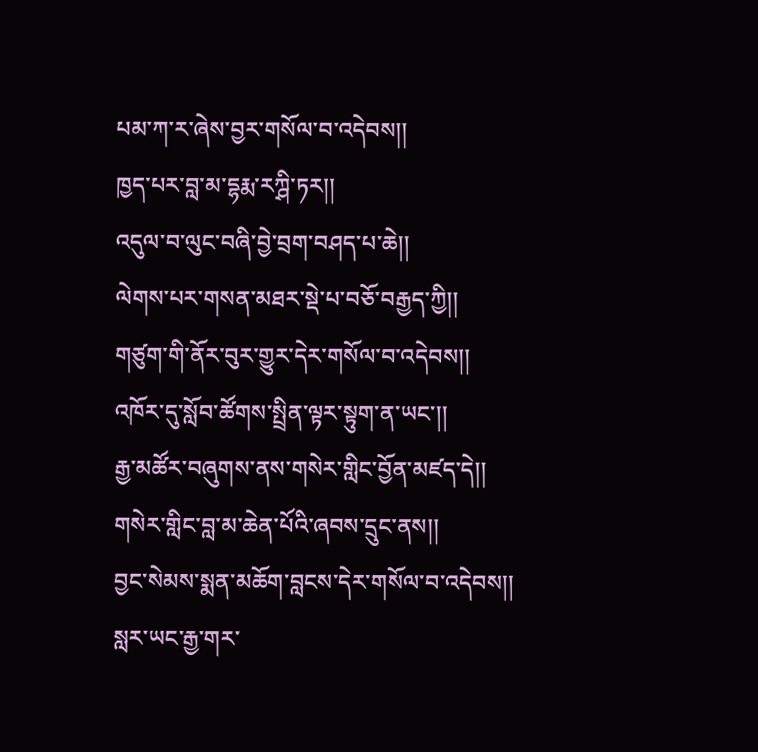པམ་ཀ་ར་ཞེས་བྱར་གསོལ་བ་འདེབས།།
ཁྱད་པར་བླ་མ་དྷརྨ་རཀྴི་ཏར།།
འདུལ་བ་ལུང་བཞི་བྱེ་བྲག་བཤད་པ་ཆེ།།
ལེགས་པར་གསན་མཐར་སྡེ་པ་བཅོ་བརྒྱད་ཀྱི།།
གཙུག་གི་ནོར་བུར་གྱུར་དེར་གསོལ་བ་འདེབས།།
འཁོར་དུ་སློབ་ཚོགས་སྤྲིན་ལྟར་སྟུག་ན་ཡང་།།
རྒྱ་མཚོར་བཞུགས་ནས་གསེར་གླིང་བྱོན་མཛད་དེ།།
གསེར་གླིང་བླ་མ་ཆེན་པོའི་ཞབས་དྲུང་ནས།།
བྱང་སེམས་སྨན་མཆོག་བླངས་དེར་གསོལ་བ་འདེབས།།
སླར་ཡང་རྒྱ་གར་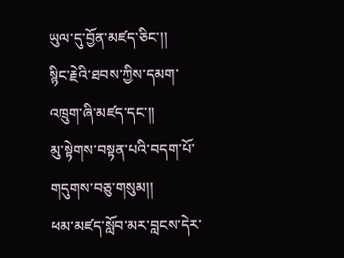ཡུལ་དུ་བྱོན་མཛད་ཅིང་།།
སྙིང་རྗེའི་ཐབས་ཀྱིས་དམག་འཁྲུག་ཞི་མཛད་དང་།།
མུ་སྟེགས་བསྟན་པའི་བདག་པོ་གདུགས་བཅུ་གསུམ།།
ཕམ་མཛད་སློབ་མར་བླངས་དེར་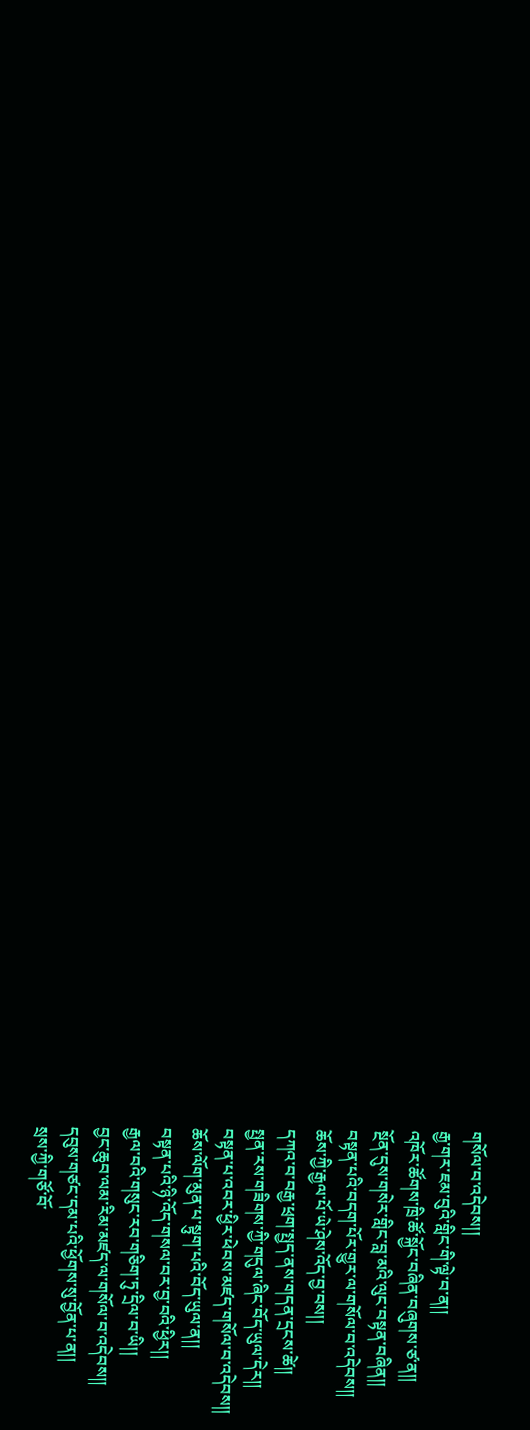གསོལ་བ་འདེབས།།
རྒྱ་གར་ཇམ་བུའི་གླིང་གི་ལྟེ་བ་ན།།
འཁོར་ཚོགས་ཁྲི་ཚོ་སྐྱོང་བཞིན་བཞུགས་ཙ་ན།།
སྔོན་དུས་གསེར་གླིང་བླ་མའི་ལུང་བསྟན་བཞིན།།
བསྟན་པའི་བདག་པོར་གྱུར་ལ་གསོལ་བ་འདེབས།།
ཆོས་ཀྱི་རྒྱལ་པོ་ཡེ་ཤེས་འོད་བྱ་བས།།
དཀའ་བ་བརྒྱ་ཕྲག་སྤྱད་ནས་གདན་དྲངས་ཚེ།།
སྤྱན་རས་གཟིགས་ཀྱི་གདུལ་ཞིང་བོད་ཡུལ་དེར།།
བསྟན་པ་འབར་ཕྱིར་ཕེབས་མཛད་གསོལ་བ་འདེབས།།
ཆོས་ལོག་མུན་པ་སྟུག་པའི་བོད་ཡུལ་ན།།
བསྟན་པའི་ཉི་འོད་གསལ་བར་བྱ་བའི་ཕྱིར།།
རྒྱལ་བའི་གསུང་རབ་གཅིག་ཏུ་དྲིལ་བ་ཡི།།
བྱང་ཆུབ་ལམ་རིམ་མཛད་ལ་གསོལ་བ་འདེབས།།
དབུས་གཙང་དམ་པའི་ཕྱོགས་སུ་བྱོན་པ་ན།།
སྲས་ཀྱི་གཙོ་བོ་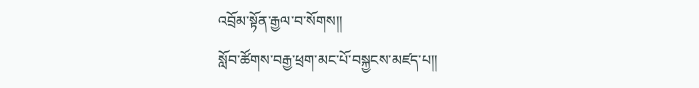འབྲོམ་སྟོན་རྒྱལ་བ་སོགས།།
སློབ་ཚོགས་བརྒྱ་ཕྲག་མང་པོ་བསྐྱངས་མཛད་པ།།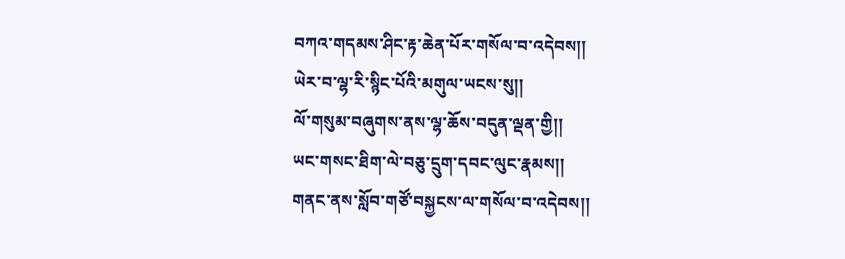བཀའ་གདམས་ཤིང་རྟ་ཆེན་པོར་གསོལ་བ་འདེབས།།
ཡེར་བ་ལྷ་རི་སྙིང་པོའི་མགུལ་ཡངས་སུ།།
ལོ་གསུམ་བཞུགས་ནས་ལྷ་ཆོས་བདུན་ལྡན་གྱི།།
ཡང་གསང་ཐིག་ལེ་བཅུ་དྲུག་དབང་ལུང་རྣམས།།
གནང་ནས་སློབ་གཙོ་བསྐྱངས་ལ་གསོལ་བ་འདེབས།།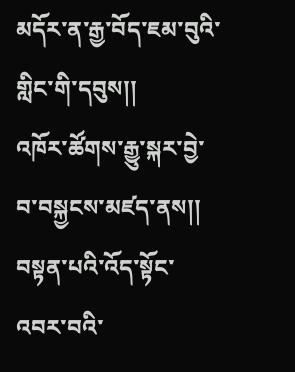མདོར་ན་རྒྱ་བོད་ཇམ་བུའི་གླིང་གི་དབུས།།
འཁོར་ཚོགས་རྒྱུ་སྐར་བྱེ་བ་བསྐྱངས་མཛད་ནས།།
བསྟན་པའི་འོད་སྟོང་འབར་བའི་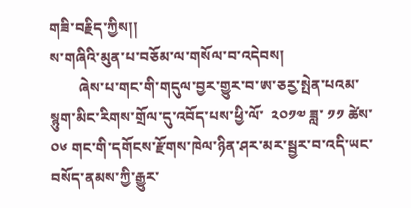གཟི་བརྗིད་ཀྱིས།།
ས་གཞིའི་མུན་པ་བཅོམ་ལ་གསོལ་བ་འདེབས།
        ཞེས་པ་གང་གི་གདུལ་བྱར་གྱུར་བ་ཨ་ཅརྱ་སྤེན་པའམ་སྙུག་མིང་རིགས་གྲོལ་དུ་འབོད་པས་ཕྱི་ལོ་  ༢༠༡༧ ཟླ་ ༡༡ ཚེས་ ༠༦ གང་གི་དགོངས་རྫོགས་ཁེལ་ཉིན་ཤར་མར་སྦྱར་བ་འདི་ཡང་བསོད་ནམས་ཀྱི་རྒྱུར་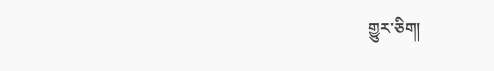གྱུར་ཅིག།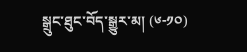སྒྲུང་ཐུང་བོད་སྒྱུར་མ། (༦-༡༠)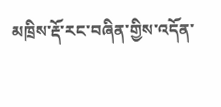མཁྲིས་རྡོ་རང་བཞིན་གྱིས་འདོན་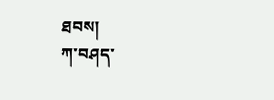ཐབས།
ཀ་བཤད་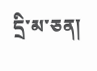དྲི་མ་ཅན།